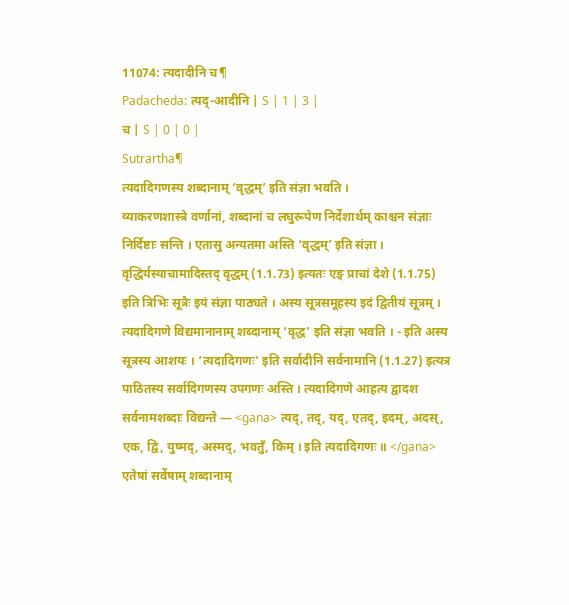11074: त्यदादीनि च¶
Padacheda: त्यद्-आदीनि | S | 1 | 3 |
च | S | 0 | 0 |
Sutrartha¶
त्यदादिगणस्य शब्दानाम् ‘वृद्धम्’ इति संज्ञा भवति ।
व्याकरणशास्त्रे वर्णानां, शब्दानां च लघुरूपेण निर्देशार्थम् काश्चन संज्ञाः निर्दिष्टाः सन्ति । एतासु अन्यतमा अस्ति ‘वृद्धम्’ इति संज्ञा । वृद्धिर्यस्याचामादिस्तद् वृद्धम् (1.1.73) इत्यतः एङ् प्राचां देशे (1.1.75) इति त्रिभिः सूत्रैः इयं संज्ञा पाठ्यते । अस्य सूत्रसमूहस्य इदं द्वितीयं सूत्रम् । त्यदादिगणे विद्यमानानाम् शब्दानाम् ‘वृद्ध’ इति संज्ञा भवति । - इति अस्य सूत्रस्य आशयः । ‘त्यदादिगणः’ इति सर्वादीनि सर्वनामानि (1.1.27) इत्यत्र पाठितस्य सर्वादिगणस्य उपगणः अस्ति । त्यदादिगणे आहत्य द्वादश सर्वनामशब्दाः विद्यन्ते — <gana> त्यद्, तद्, यद्, एतद्, इदम्, अदस्, एक, द्वि, युष्मद्, अस्मद्, भवतुँ, किम् । इति त्यदादिगणः ॥ </gana> एतेषां सर्वेषाम् शब्दानाम्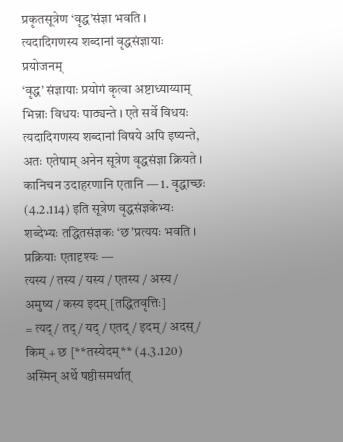प्रकृतसूत्रेण ‘वृद्ध’संज्ञा भवति ।
त्यदादिगणस्य शब्दानां वृद्धसंज्ञायाः प्रयोजनम्
‘वृद्ध’ संज्ञायाः प्रयोगं कृत्वा अष्टाध्याय्याम् भिन्नाः विधयः पाठ्यन्ते । एते सर्वे विधयः त्यदादिगणस्य शब्दानां विषये अपि इष्यन्ते, अतः एतेषाम् अनेन सूत्रेण वृद्धसंज्ञा क्रियते । कानिचन उदाहरणानि एतानि — 1. वृद्धाच्छः (4.2.114) इति सूत्रेण वृद्धसंज्ञकेभ्यः शब्देभ्यः तद्धितसंज्ञकः ‘छ’प्रत्ययः भवति । प्रक्रियाः एतादृश्यः —
त्यस्य / तस्य / यस्य / एतस्य / अस्य / अमुष्य / कस्य इदम् [तद्धितवृत्तिः]
= त्यद् / तद् / यद् / एतद् / इदम् / अदस् / किम् + छ [**तस्येदम्** (4.3.120) अस्मिन् अर्थे षष्ठीसमर्थात्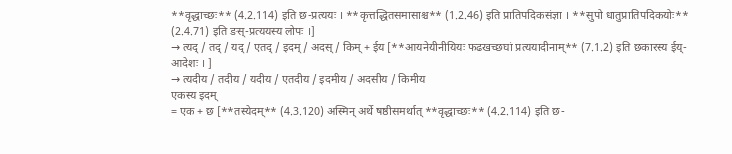**वृद्धाच्छः** (4.2.114) इति छ-प्रत्ययः । **कृत्तद्धितसमासाश्च** (1.2.46) इति प्रातिपदिकसंज्ञा । **सुपो धातुप्रातिपदिकयोः** (2.4.71) इति ङस्-प्रत्ययस्य लोपः ।]
→ त्यद् / तद् / यद् / एतद् / इदम् / अदस् / किम् + ईय [**आयनेयीनीयियः फढखच्छघां प्रत्ययादीनाम्** (7.1.2) इति छकारस्य ईय्-आदेशः । ]
→ त्यदीय / तदीय / यदीय / एतदीय / इदमीय / अदसीय / किमीय
एकस्य इदम्
= एक + छ [**तस्येदम्** (4.3.120) अस्मिन् अर्थे षष्ठीसमर्थात् **वृद्धाच्छः** (4.2.114) इति छ-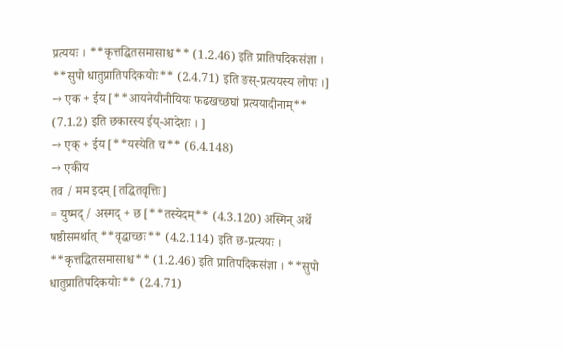प्रत्ययः । **कृत्तद्धितसमासाश्च** (1.2.46) इति प्रातिपदिकसंज्ञा । **सुपो धातुप्रातिपदिकयोः** (2.4.71) इति ङस्-प्रत्ययस्य लोपः ।]
→ एक + ईय [**आयनेयीनीयियः फढखच्छघां प्रत्ययादीनाम्** (7.1.2) इति छकारस्य ईय्-आदेशः । ]
→ एक् + ईय [**यस्येति च** (6.4.148)
→ एकीय
तव / मम इदम् [तद्धितवृत्तिः]
= युष्मद् / अस्मद् + छ [**तस्येदम्** (4.3.120) अस्मिन् अर्थे षष्ठीसमर्थात् **वृद्धाच्छः** (4.2.114) इति छ-प्रत्ययः । **कृत्तद्धितसमासाश्च** (1.2.46) इति प्रातिपदिकसंज्ञा । **सुपो धातुप्रातिपदिकयोः** (2.4.71)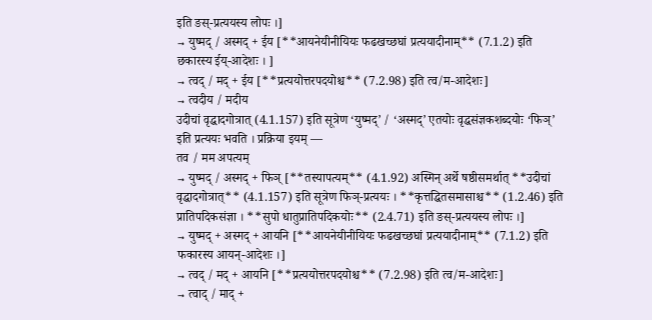इति ङस्-प्रत्ययस्य लोपः ।]
→ युष्मद् / अस्मद् + ईय [**आयनेयीनीयियः फढखच्छघां प्रत्ययादीनाम्** (7.1.2) इति छकारस्य ईय्-आदेशः । ]
→ त्वद् / मद् + ईय [**प्रत्ययोत्तरपदयोश्च** (7.2.98) इति त्व/म-आदेशः]
→ त्वदीय / मदीय
उदीचां वृद्धादगोत्रात् (4.1.157) इति सूत्रेण ‘युष्मद्’ / ‘अस्मद्’ एतयोः वृद्धसंज्ञकशब्दयोः ‘फिञ्’ इति प्रत्ययः भवति । प्रक्रिया इयम् —
तव / मम अपत्यम्
→ युष्मद् / अस्मद् + फिञ् [**तस्यापत्यम्** (4.1.92) अस्मिन् अर्थे षष्ठीसमर्थात् **उदीचां वृद्धादगोत्रात्** (4.1.157) इति सूत्रेण फिञ्-प्रत्ययः । **कृत्तद्धितसमासाश्च** (1.2.46) इति प्रातिपदिकसंज्ञा । **सुपो धातुप्रातिपदिकयोः** (2.4.71) इति ङस्-प्रत्ययस्य लोपः ।]
→ युष्मद् + अस्मद् + आयनि [**आयनेयीनीयियः फढखच्छघां प्रत्ययादीनाम्** (7.1.2) इति फकारस्य आयन्-आदेशः ।]
→ त्वद् / मद् + आयनि [**प्रत्ययोत्तरपदयोश्च** (7.2.98) इति त्व/म-आदेशः]
→ त्वाद् / माद् +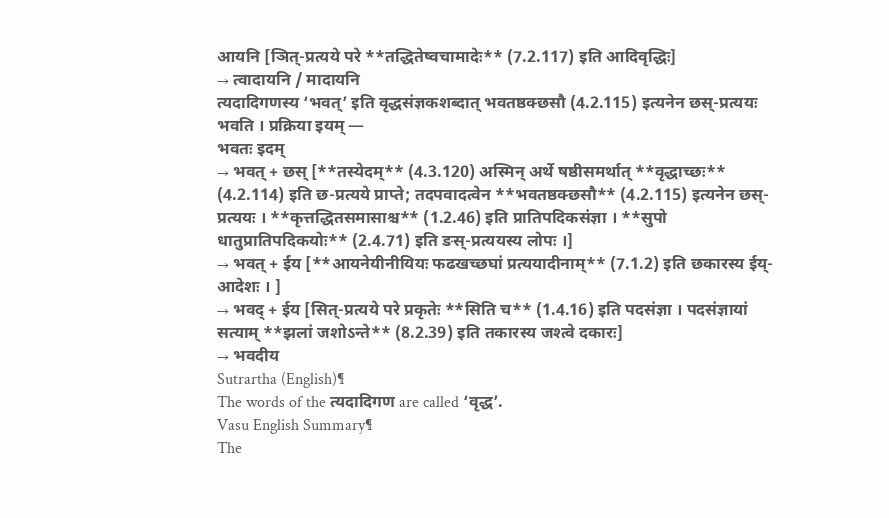आयनि [ञित्-प्रत्यये परे **तद्धितेष्वचामादेः** (7.2.117) इति आदिवृद्धिः]
→ त्वादायनि / मादायनि
त्यदादिगणस्य ‘भवत्’ इति वृद्धसंज्ञकशब्दात् भवतष्ठक्छसौ (4.2.115) इत्यनेन छस्-प्रत्ययः भवति । प्रक्रिया इयम् —
भवतः इदम्
→ भवत् + छस् [**तस्येदम्** (4.3.120) अस्मिन् अर्थे षष्ठीसमर्थात् **वृद्धाच्छः** (4.2.114) इति छ-प्रत्यये प्राप्ते; तदपवादत्वेन **भवतष्ठक्छसौ** (4.2.115) इत्यनेन छस्-प्रत्ययः । **कृत्तद्धितसमासाश्च** (1.2.46) इति प्रातिपदिकसंज्ञा । **सुपो धातुप्रातिपदिकयोः** (2.4.71) इति ङस्-प्रत्ययस्य लोपः ।]
→ भवत् + ईय [**आयनेयीनीयियः फढखच्छघां प्रत्ययादीनाम्** (7.1.2) इति छकारस्य ईय्-आदेशः । ]
→ भवद् + ईय [सित्-प्रत्यये परे प्रकृतेः **सिति च** (1.4.16) इति पदसंज्ञा । पदसंज्ञायां सत्याम् **झलां जशोऽन्ते** (8.2.39) इति तकारस्य जश्त्वे दकारः]
→ भवदीय
Sutrartha (English)¶
The words of the त्यदादिगण are called ‘वृद्ध’.
Vasu English Summary¶
The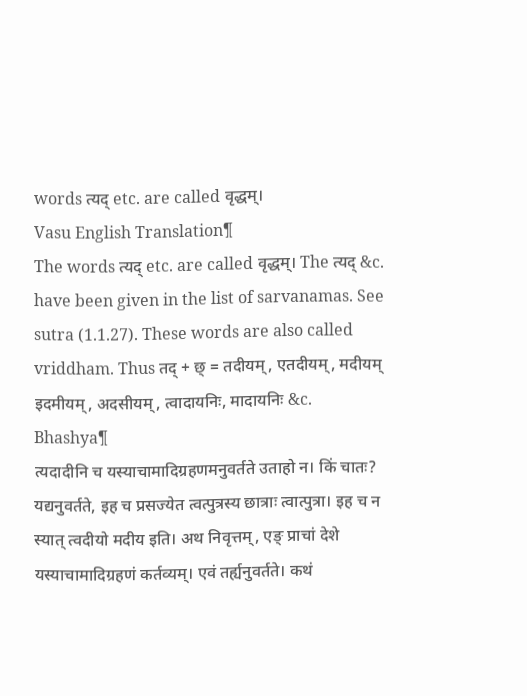words त्यद् etc. are called वृद्धम्।
Vasu English Translation¶
The words त्यद् etc. are called वृद्धम्। The त्यद् &c. have been given in the list of sarvanamas. See sutra (1.1.27). These words are also called vriddham. Thus तद् + छ् = तदीयम्, एतदीयम्, मदीयम् इदमीयम्, अदसीयम्, त्वादायनिः, मादायनिः &c.
Bhashya¶
त्यदादीनि च यस्याचामादिग्रहणमनुवर्तते उताहो न। किं चातः? यद्यनुवर्तते, इह च प्रसज्येत त्वत्पुत्रस्य छात्राः त्वात्पुत्रा। इह च न स्यात् त्वदीयो मदीय इति। अथ निवृत्तम्, एङ् प्राचां देशे यस्याचामादिग्रहणं कर्तव्यम्। एवं तर्ह्यनुवर्तते। कथं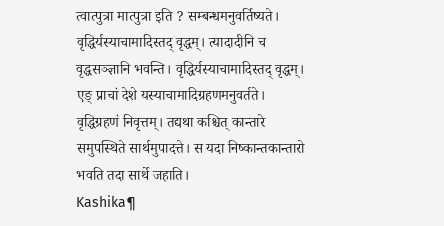त्वात्पुत्रा मात्पुत्रा इति ? सम्बन्धमनुवर्तिष्यते। वृद्धिर्यस्याचामादिस्तद् वृद्धम्। त्यादादीनि च वृद्धसञ्ज्ञानि भवन्ति। वृद्धिर्यस्याचामादिस्तद् वृद्धम्। एङ् प्राचां देशे यस्याचामादिग्रहणमनुवर्तते। वृद्धिग्रहणं निवृत्तम्। तद्यथा कश्चित् कान्तारे समुपस्थिते सार्थमुपादत्ते। स यदा निष्कान्तकान्तारो भवति तदा सार्थे जहाति।
Kashika¶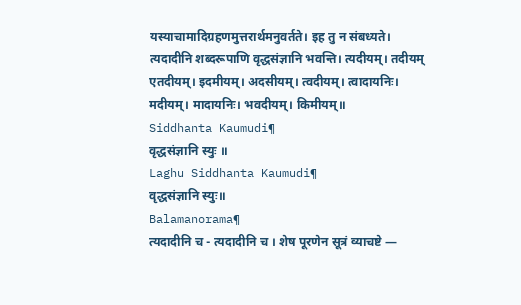यस्याचामादिग्रहणमुत्तरार्थमनुवर्तते। इह तु न संबध्यते। त्यदादीनि शब्दरूपाणि वृद्धसंज्ञानि भवन्ति। त्यदीयम्। तदीयम् एतदीयम्। इदमीयम्। अदसीयम्। त्वदीयम्। त्वादायनिः। मदीयम्। मादायनिः। भवदीयम्। किमीयम्॥
Siddhanta Kaumudi¶
वृद्धसंज्ञानि स्युः ॥
Laghu Siddhanta Kaumudi¶
वृद्धसंज्ञानि स्युः॥
Balamanorama¶
त्यदादीनि च - त्यदादीनि च । शेष पूरणेन सूत्रं व्याचष्टे —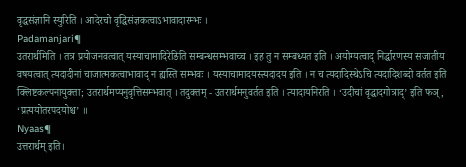वृद्धसंज्ञानि स्युरिति । आदेरचो वृद्धिसंज्ञकत्वाऽभावादारम्भः ।
Padamanjari¶
उतरार्थमिति । तत्र प्रयोजनवत्वात् यस्याचामादिरेङिति सम्बन्धसम्भवाच्च । इह तु न सम्बध्यत इति । अयोग्यत्वाद् निर्द्धारणस्य सजातीय वषयत्वात् त्यदादीनां चाजात्मकत्वाभावाद् न ह्यस्ति सम्भवः । यस्याचामादयस्त्यदादय इति । न च त्यदादिस्थेऽचि त्यदादिशब्दो वर्तत इति क्लिष्टकल्पनायुक्ता; उतरार्थमप्यनुवृत्तिसम्भवात् । तदुक्तम् - उतरार्थमनुवर्तत इति । त्यादायनिरति । ‘उदीचां वृद्धादगोत्राद्’ इति फञ्, ‘प्रत्ययोतरपदयोश्च’ ॥
Nyaas¶
उत्तरार्थम् इति।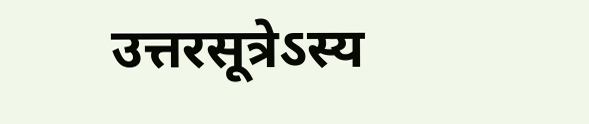उत्तरसूत्रेऽस्य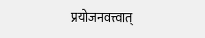प्रयोजनवत्त्वात्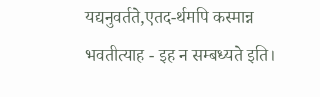यद्यनुवर्तते,एतद-र्थमपि कस्मान्न भवतीत्याह - इह न सम्बध्यते इति।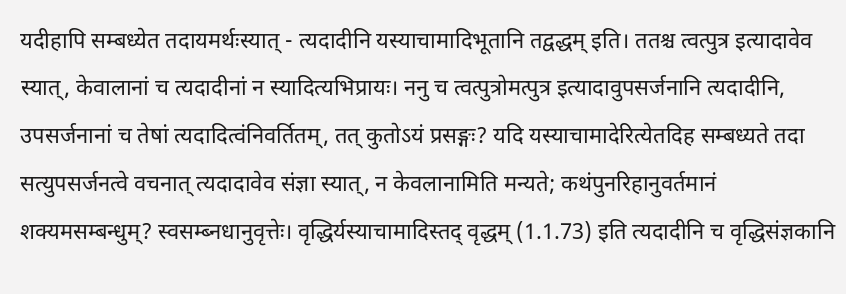यदीहापि सम्बध्येत तदायमर्थःस्यात् - त्यदादीनि यस्याचामादिभूतानि तद्वद्धम् इति। ततश्च त्वत्पुत्र इत्यादावेव स्यात्, केवालानां च त्यदादीनां न स्यादित्यभिप्रायः। ननु च त्वत्पुत्रोमत्पुत्र इत्यादावुपसर्जनानि त्यदादीनि, उपसर्जनानां च तेषां त्यदादित्वंनिवर्तितम्, तत् कुतोऽयं प्रसङ्गः? यदि यस्याचामादेरित्येतदिह सम्बध्यते तदा सत्युपसर्जनत्वे वचनात् त्यदादावेव संज्ञा स्यात्, न केवलानामिति मन्यते; कथंपुनरिहानुवर्तमानं शक्यमसम्बन्धुम्? स्वसम्ब्नधानुवृत्तेः। वृद्धिर्यस्याचामादिस्तद् वृद्धम् (1.1.73) इति त्यदादीनि च वृद्धिसंज्ञकानि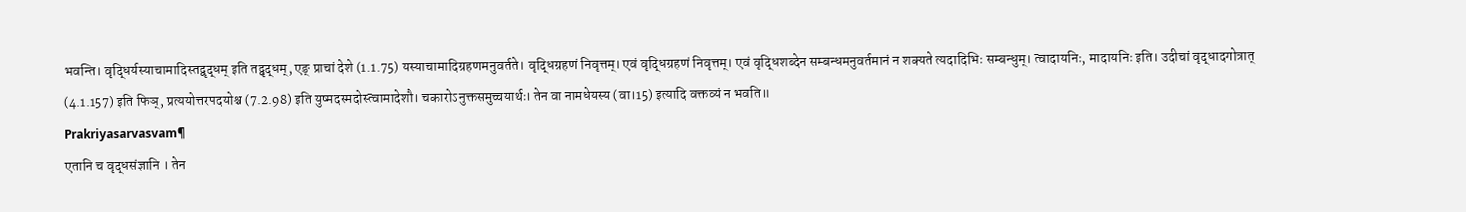भवन्ति। वृद्धिर्यस्याचामादिस्तद्वृद्धम् इति तद्वृद्धम्, एङ् प्राचां देशे (1.1.75) यस्याचामादिग्रहणमनुवर्तते। वृद्धिग्रहणं निवृत्तम्। एवं वृद्धिग्रहणं निवृत्तम्। एवं वृद्धिशब्देन सम्बन्धमनुवर्तमानं न शक्यते त्यदादिभिः सम्बन्धुम्। त्वादायनिः, मादायनिः इति। उदीचां वृद्धादगोत्रात् (4.1.157) इति फिञ्, प्रत्ययोत्तरपदयोश्च (7.2.98) इति युष्मदस्मदोस्त्वामादेशौ। चकारोऽनुक्तसमुच्चयार्थः। तेन वा नामधेयस्य (वा।15) इत्यादि वक्तव्यं न भवति॥
Prakriyasarvasvam¶
एतानि च वृद्धसंज्ञानि । तेन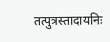तत्पुत्रस्तादायनिः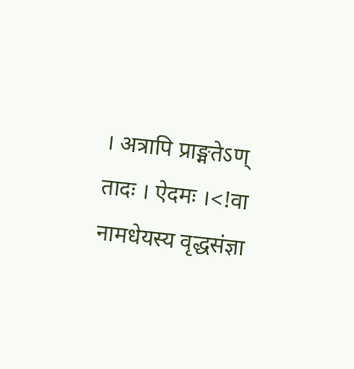। अत्रापि प्राङ्मतेऽण् तादः । ऐदमः ।<!वा नामधेयस्य वृद्धसंज्ञा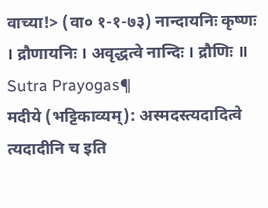वाच्या!> (वा० १-१-७३) नान्दायनिः कृष्णः । द्रौणायनिः । अवृद्धत्वे नान्दिः । द्रौणिः ॥
Sutra Prayogas¶
मदीये (भट्टिकाव्यम्): अस्मदस्त्यदादित्वे त्यदादीनि च इति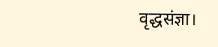वृद्धसंज्ञा।